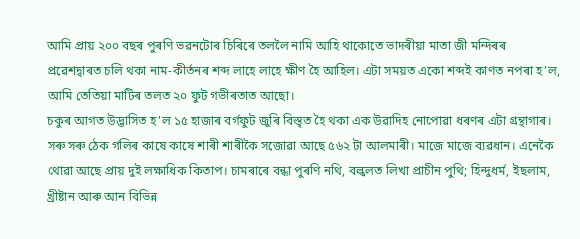আমি প্ৰায় ২০০ বছৰ পুৰণি ভৱনটোৰ চিৰিৰে তললৈ নামি আহি থাকোতে ভাদৰীয়া মাতা জী মন্দিৰৰ প্ৰৱেশদ্বাৰত চলি থকা নাম-কীৰ্তনৰ শব্দ লাহে লাহে ক্ষীণ হৈ আহিল। এটা সময়ত একো শব্দই কাণত নপৰা হ’ল, আমি তেতিয়া মাটিৰ তলত ২০ ফুট গভীৰতাত আছো।
চকুৰ আগত উদ্ভাসিত হ’ল ১৫ হাজাৰ বৰ্গফুট জুৰি বিস্তৃত হৈ থকা এক উৱাদিহ নোপোৱা ধৰণৰ এটা গ্ৰন্থাগাৰ। সৰু সৰু ঠেক গলিৰ কাষে কাষে শাৰী শাৰীকৈ সজোৱা আছে ৫৬২ টা আলমাৰী। মাজে মাজে ব্যৱধান। এনেকৈ থোৱা আছে প্ৰায় দুই লক্ষাধিক কিতাপ। চামৰাৰে বন্ধা পুৰণি নথি, বল্কলত লিখা প্ৰাচীন পুথি; হিন্দুধৰ্ম, ইছলাম, খ্ৰীষ্টান আৰু আন বিভিন্ন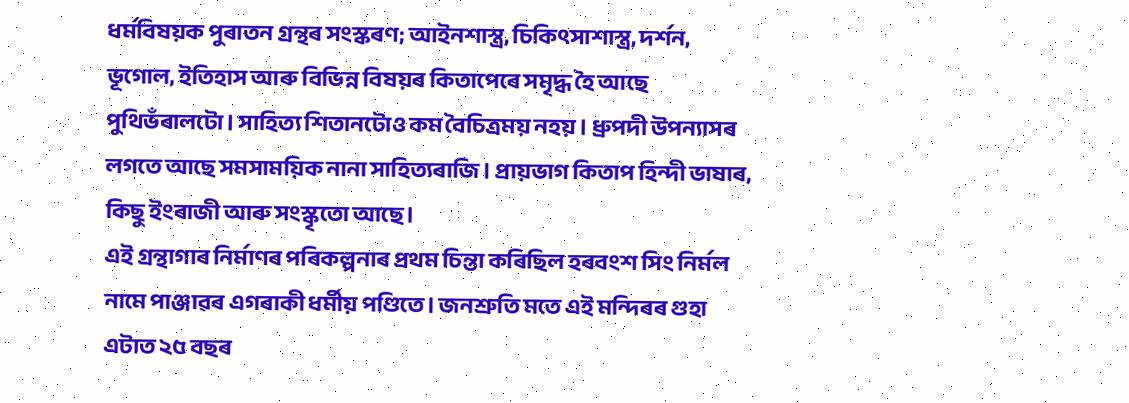ধৰ্মবিষয়ক পুৰাতন গ্ৰন্থৰ সংস্কৰণ; আইনশাস্ত্ৰ, চিকিৎসাশাস্ত্ৰ, দৰ্শন, ভূগোল, ইতিহাস আৰু বিভিন্ন বিষয়ৰ কিতাপেৰে সমৃদ্ধ হৈ আছে পুথিভঁৰালটো। সাহিত্য শিতানটোও কম বৈচিত্ৰময় নহয়। ধ্ৰুপদী উপন্যাসৰ লগতে আছে সমসাময়িক নানা সাহিত্যৰাজি। প্ৰায়ভাগ কিতাপ হিন্দী ভাষাৰ, কিছু ইংৰাজী আৰু সংস্কৃতো আছে।
এই গ্ৰন্থাগাৰ নিৰ্মাণৰ পৰিকল্পনাৰ প্ৰথম চিন্তা কৰিছিল হৰবংশ সিং নিৰ্মল নামে পাঞ্জাৱৰ এগৰাকী ধৰ্মীয় পণ্ডিতে। জনশ্ৰুতি মতে এই মন্দিৰৰ গুহা এটাত ২৫ বছৰ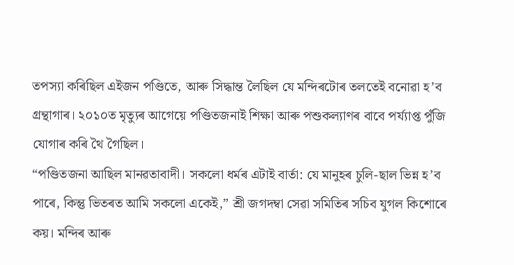তপস্যা কৰিছিল এইজন পণ্ডিতে, আৰু সিদ্ধান্ত লৈছিল যে মন্দিৰটোৰ তলতেই বনোৱা হ’ব গ্ৰন্থাগাৰ। ২০১০ত মৃত্যুৰ আগেয়ে পণ্ডিতজনাই শিক্ষা আৰু পশুকল্যাণৰ বাবে পৰ্য্যাপ্ত পুঁজি যোগাৰ কৰি থৈ গৈছিল।
“পণ্ডিতজনা আছিল মানৱতাবাদী। সকলো ধৰ্মৰ এটাই বাৰ্তা: যে মানুহৰ চুলি-ছাল ভিন্ন হ’ব পাৰে, কিন্তু ভিতৰত আমি সকলো একেই,” শ্ৰী জগদম্বা সেৱা সমিতিৰ সচিব যুগল কিশোৰে কয়। মন্দিৰ আৰু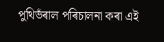পুথিভঁৰাল পৰিচালনা কৰা এই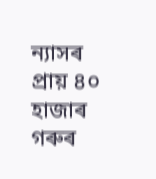ন্যাসৰ প্ৰায় ৪০ হাজাৰ গৰুৰ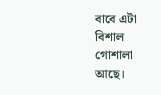বাবে এটা বিশাল গোশালা আছে।